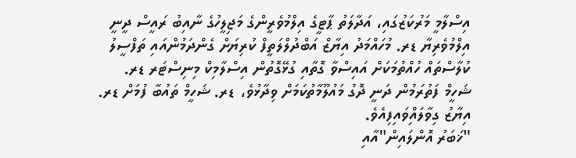އިސްލާމީ މަރުކަޒުގައި، އަދާލަތު ޕާޓީގެ އިލްމުވެރީންގެ މަޖިލީހުގެ ނާއިބު ރައީސް ދީނީ އިލްމުވެރިޔާ ޑރ. މުހައްމަދު އިޔާޒް އަބްދުލްލަތީފް ކުރިޔަށް ގެންދަމުންއައި ތަފްސީލު ކުލާސްތައް ހުއްތުމަކަށް އައިސްވާ ގޮތާއި ގުޅޭގޮތުން އިސްލާމިކް މިނިސްޓަރ ޑރ. ޝަހީމް ފަތުރަމުން ދަނީ ދޮގު މައުލޫމާތުކަމަށް ވިދާޅުވެ، ޑރ. ޝަހީމް ތައުބާ ފުމަށް ޑރ. އިޔާޒު ގިވާލައްިވައިފިއެވެ.
"ޚަބަރު އޮންލައިން"އާއި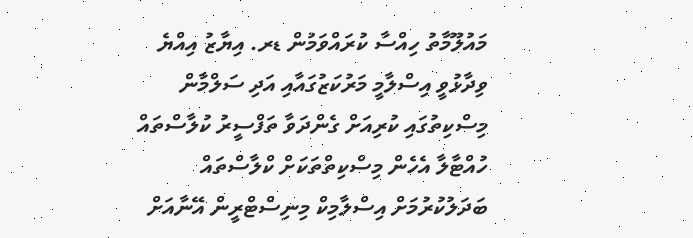މައުލޫމާތު ހިއްސާ ކުރައްވަމުން ޑރ. އިޔާޒު އިއްޔެ ވިދާޅުވީ އިސްލާމީ މަރުކަޒުގައާއި އަދި ސަލްމާން މިސްކިތުގައި ކުރިއަށް ގެންދަވާ ތަފްސީރު ކުލާސްތައް ހުއްޓާލާ އެހެން މިސްކިތްތަކަށް ކްލާސްތައް ބަދަލުކުރުމަށް އިސްލާމިކް މިނިސްޓްރީން އޭނާއަށް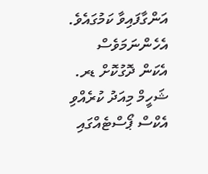އަންގާފައިވާ ކަމުގައެވެ.
އެހެންނަމަވެސް އެކަން ދޮގުކޮށް ޑރ. ޝަހީމް މިއަދު ކުރެއްވި އެކްސް ޕޯސްޓެއްގައި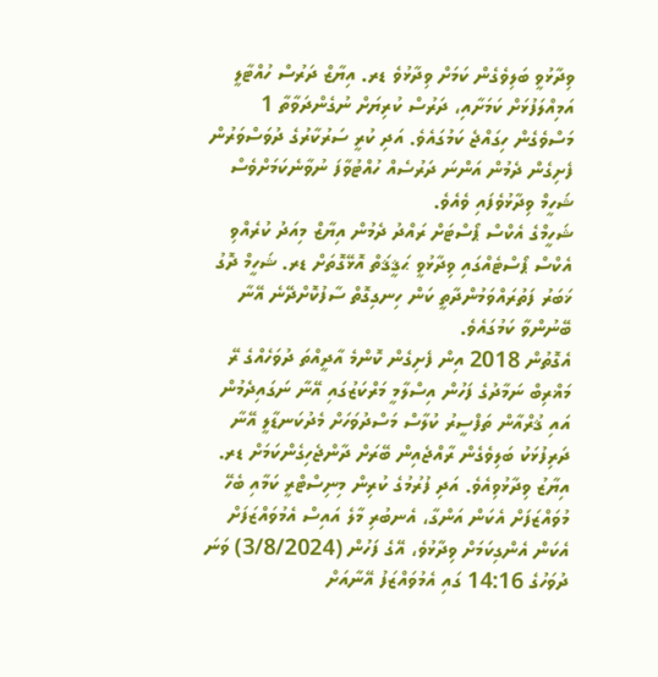ވިދާޅުވީ ބަލިވެގެން ކަމަށް ވިދާޅުވެ ޑރ. އިޔާޒް ދަރުސް ހުއްޓާލީ އަމިއްލަފުޅަށް ކަމަށާއި، ދަރުސް ކުރިޔަށް ނުގެންދަވާތާ 1 މަސްވެގެން ހިގައްޖެ ކަމުގައެވެ. އަދި ކުރީ ސަރުކާރުގެ ދުވަސްވަރުން ފެށިގެން ދެމުން އަންނަ ދަރުސެއް ހުއްޓުވާފަ ނުވާނެކަމަށްވެސް ޝަހީމް ވިދާޅުވެފައި ވެއެވެ.
ޝަހީމްގެ އެކްސް ޕޯސްޓަށް ރައްދު ދެމުން އިޔާޒް މިއަދު ކުރެއްވި އެކްސް ޕޯސްޓެއްގައި ވިދާޅުވީ ޙަޤީޤަތް އޮޅޭގޮތަށް ޑރ. ޝަހީމް ދޮގު ޚަބަރު ފަތުރައްވަމުންދާތީ ކަން ހިނގިގޮތް ސާފުކޮށްދޭނެ އޭނާ ބޭނުންވާ ކަމުގައެވެ.
އެގޮތުން 2018 އިން ފެށިގެން ކޮންމެ އާދީއްތަ ދުވަހެއްގެ ރޭ މަޣްރިބް ނަމާދުގެ ފަހުން އިސްލާމީ މަރްކަޒުގައި އޭނާ ނަގައިދެމުން އައި ޤުރްއާން ތަފްސީރު ކުލާސް މަސްދުވަހަށް މެދުކަނޑާލީ އޭނާ ދަރިފުޅަކު ބަލިވެގެން ރާއްޖެއިން ބޭރަށް ދާންޖެހިގެންކަމަށް ޑރ. އިޔާޒު ވިދާޅުވިއެވެ. އަދި ފުރުމުގެ ކުރިން މިނިސްޓްރީ ކަމާއި ބެހޭ މުވައްޒަފަށް އެކަން އަންގާ، އެނބުރި މާލެ އައިސް އެމުވައްޒަފަށް އެކަން އެންގިކަމަށް ވިދާޅުވެ، އޭގެ ފަހުން (3/8/2024) ވަނަ ދުވަހުގެ 14:16 ގައި އެމުވައްޒަފު އޭނާއަށް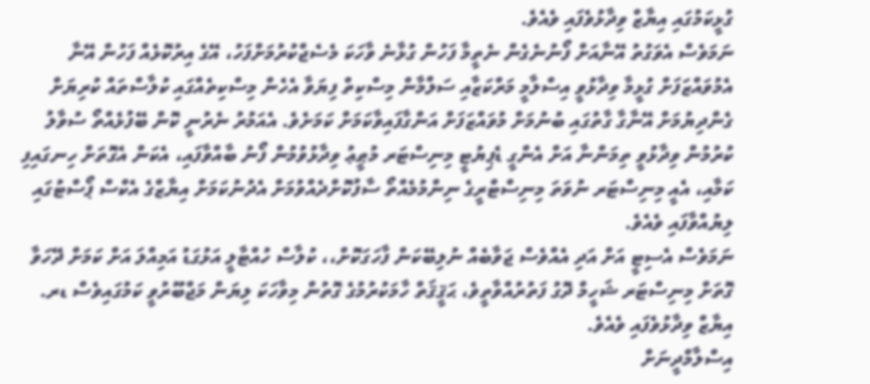ގުޅީކަމުގައި އިޔާޒް ވިދާޅުވެފައި ވެއެވެ.
ނަމަވެސް އެވަގުތު އޭނާއަށް ފޯނުނެގެން ނެތީމާ ފަހުން ގުޅާނެ ވާހަކަ މެސެޖްކުރުމަށްފަހު، އޭގެ އިރުކޮޅެއް ފަހުން އޭނާ އެމުވައްޒަފަށް ގުޅީމާ ވިދާޅުވީ އިސްލާމީ މަރްކަޒާއި ސަލްމާން މިސްކިތް ފިޔަވާ އެހެން މިސްކިތެއްގައި ކުލާސްތައް ކުރިޔަށް ގެންދިޔުމަށް އޭނާގާ ގާތުގައި ބުނުމަށް މުވައްޒަފަށް އަންގާފައިވާކަމަށް ކަމަށެވެ. އެއަމުރު ނެރުނީ ކޮން ބޭފުޅެއްތޯ ސުވާލު ކުރުމުން ވިދާޅުވީ ތިމަންނާ އަށް އެންގީ ޑެޕިޔުޓީ މިނިސްޓަރ މުޠީޢު ވިދާޅުވުމުން ފޯނު ބާއްވާފައި، އެކަން އެގޮތަށް ހިނގައިފި ކަމާއި، އެއީ މިނިސްޓަރ ނުވަތަ މިނިސްޓްރީގެ ނިންމުމެއްތޯ ސާފުކޮށްދެއްވުމަށް އެދުނުކަމަށް އިޔާޒްގެ އެކްސް ޕޯސްޓުގައި ލިޔުއްވާފައި ވެއެވެ.
ނަމަވެސް އެސިޓީ އަށް އަދި އެއްވެސް ޖަވާބެއް ނުލިބޭކަން ފާހަގަކޮށް،، ކުލާސް ހުއްޓާލީ އަޅުގަޑު އަމިއްލަ އަށް ކަމަށް ދޭހަވާ ގޮތަށް މިނިސްޓަރ ޝަހީމް ދޮގު ފަތުރުއްވާތީވެ، ޙަޤީޤަތް ހާމަކުރުމުގެ ގޮތުން މިވާހަކަ ލިޔަން މަޖްބޫރުވީ ކަމުގައިވެސް ޑރ. އިޔާޒް ވިދާޅުވެފައި ވެއެވެ.
އިސްލާމްދީނަށް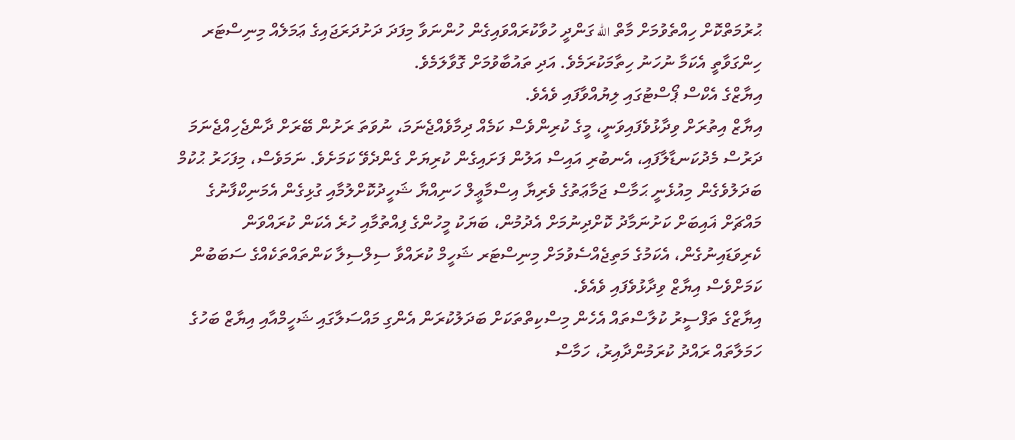ޙުރުމަތްކޮށް ހިއްތެވުމަށް މާތް الله ގަންދީ ހުވާކުރައްވައިގެން ހުންނަވާ މިފަދަ ދަށުދަރަޖައިގެ ޢަމަލެއް މިނިސްޓަރ ހިންގަވާތީ އެކަމާ ނުހަނު ހިތާމަކުރަމެވެ. އަދި ތައުބާވުމަށް ގޮވާލަމެވެ.
އިޔާޒްގެ އެކްސް ޕޯސްޓުގައި ލިޔުއްވާފައި ވެއެވެ.
އިޔާޒް އިތުރަށް ވިދާޅުވެފައިވަނީ، މީގެ ކުރިންވެސް ކަމެއް ދިމާވެއްޖެނަމަ، ނުވަތަ ރަށުން ބޭރަށް ދާންޖެހިއްޖެނަމަ ދަރުސް މެދުކަނޑާލާފައި، އެނބުރި އައިސް އަލުން ފަށައިގެން ކުރިޔަށް ގެންދެވޭ ކަމަށެވެ. ނަމަވެސް، މިފަހަރު ޙުކުމް ބަދަލުވެގެން މިއުޅެނީ ޙަމާސް ޖަމާޢަތުގެ ވެރިޔާ އިސްމާޢީލް ހަނިއްޔާ ޝަހީދުކޮށްލުމާއި ގުޅިގެން އެމަނިކްފާނުގެ މައްޗަށް ޣައިބަށް ކަށުނަމާދު ކޮށްދިނުމަށް އެދުމުން، ބަޔަކު މީހުންގެ ފިއްތުމާއި ހުރެ އެކަން ކުރައްވަން ކެރިވަޑައިނުގެން، އެކަމުގެ މަތިޖެއްސެވުމަށް މިނިސްޓަރ ޝަހީމް ކުރައްވާ ސިލްސިލާ ކަންތައްތަކެއްގެ ސަބަބުން ކަމަށްވެސް އިޔާޒް ވިދާޅުވެފައި ވެއެވެ.
އިޔާޒްގެ ތަފްސީރު ކުލާސްތައް އެހެން މިސްކިތްތަކަށް ބަދަލުކުރަން އެންގި މައްސަލާގައި ޝަހީމްއާއި އިޔާޒް ބަހުގެ ހަމަލާތައް ރައްދު ކުރަމުންދާއިރު، ހަމާސް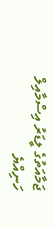ޖަމާއަތުގެ ލީޑަރު އިސްމާއިލް ހަނިއްޔެ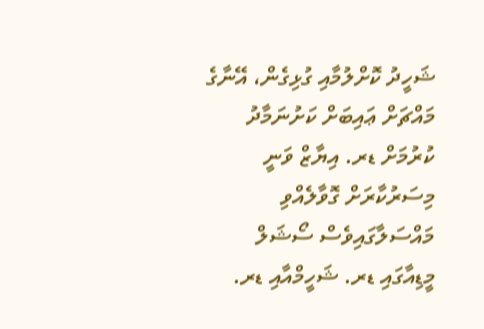ޝަހީދު ކޮށްލުމާއި ގުޅިގެން، އޭނާގެ މައްޗަށް ޢައިބަށް ކަށުނަމާދު ކުރުމަށް ޑރ. އިޔާޒް ވަނީ މިސަރުކާރަށް ގޮވާލެއްވި މައްސަލާގައިވެސް ސޯޝަލް މީޑިއާގައި ޑރ. ޝަހީމްއާއި ޑރ.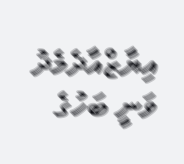އިޔާޒްއާދެމެދު ވަނީ ބަހުގެ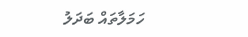ހަމަލާތައް ބަދަލު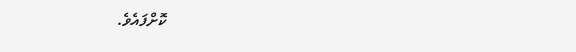ކޮށްފައެވެ.